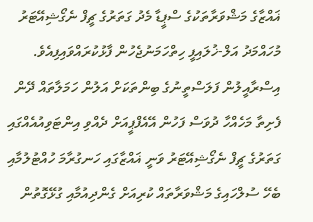ޣައްޒާގެ މަޝްވަރާތަކުގެ ސްޕީޑާ މެދު ގަތަރުގެ ޗީފް ނެގޯޝިއޭޓަރު މުހައްމަދު އަލް-ޚުލައިފީ ހިތްހަމަނުޖެހުން ފާޅުކުރައްވައިފިއެވެ.
އިސްރާއީލުން ފަލަސްތީނުގެ ބިންތަކަށް އަލުން ހަމަލާތައް ދޭން ފެށިތާ މަހެއްހާ ދުވަސް ފަހުން އޭއެފްޕީއަށް ދެއްވި އިންޓަވިއުއެއްގައި ގަތަރުގެ ޗީފް ނެގޯޝިއޭޓަރު ވަނީ ޣައްޒާގައި ހަނގުރާމަ ހުއްޓުލުމާއި ބެހޭ ސުލްހައިގެ މަޝްވަރާތައް ކުރިއަށް ގެންދިއުމާއި ގުޅޭގޮތުން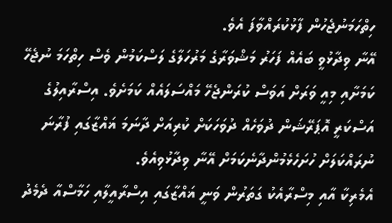ހިތްހަމަނުޖެހުން ފާޅުކުރައްވާފަ އެވެ.
އޭނާ ވިދާޅުވީ ބައެއް ފަހަރު މަޝްވަރާގެ މަރުހަލާގެ ލަސްކަމުން ވެސް ހިތްހަމަ ނުޖެހޭ ކަމަށާއި މިއީ ވަރަށް އަވަސް ކުރަންޖެހޭ މައްސަލައެއް ކަމަށެވެ. އިސްރާއިލުގެ އަސްކަރީ އޮޕަރޭޝަން ދުވަހެއް ދުވަހަކަށް ކުރިއަށް ދާނަމަ ޣައްޒާގައި ފުރާނަ ނުރައްކަލަށް ހުށަހެޅެމުންދާނެކަމަށް އޭނާ ވިދާޅުވިއެވެ.
އެމެރިކާ އާއި މިސްރާއެކު ގަތަރުން ވަނީ ޣައްޒާގައި އިސްރާއީލާއި ހަމާސްއާ ދެމެދު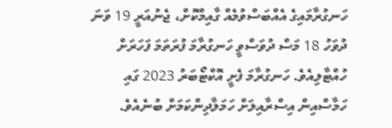ހަނގުރާމައިގެ އެއްބަސްވުމެއް ގާއިމްކޮށް، ޖެނުއަރީ 19 ވަނަ ދުވަހު 18 މަސް ދުވަސްވީ ހަނގުރާމަ ފުރަތަމަ ފަހަރަށް ހުއްޓާލިއެވެ. ހަނގުރާމަ ފެށީ އޮކްޓޯބަރު 2023 ގައި ހަމާސްއިން އިސްރާއިލަށް ހަމަލާދިންކަމަށް ބުނެއެވެ.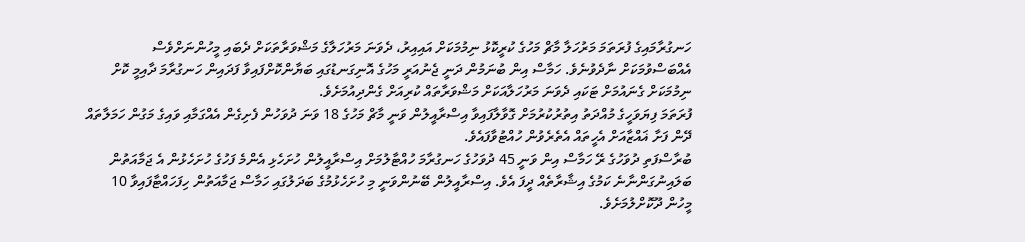ހަނގުރާމައިގެ ފުރަތަމަ މަރުހަލާ މާޗް މަހުގެ ކުރީކޮޅު ނިމުމަކަށް އައިއިރު، ދެވަނަ މަރުހަލާގެ މަޝްވަރާތަކަށް ދެބައި މީހުންނަށްވެސް އެއްބަސްވުމަކަށް ނާދެވުނެވެ. ހަމާސް އިން ބުނަމުން ދަނީ ޖެނުއަރީ މަހުގެ އޮނިގަނޑުގައި ބަޔާންކޮށްފައިވާ ފަދައިން ހަނގުރާމަ ދާއިމީ ކޮށް ނިމުމަކަށް ގެނައުމަށް ޓަކައި ދެވަނަ މަރުހަލާއަކަށް މަޝްވަރާތައް ކުރިއަށް ގެންދިއުމަށެވެ.
ފުރަތަމަ ފިޔަވަހީގެ މުއްދަތު އިތުރުކުރުމަށް ގޮވާލާފައިވާ އިސްރާއީލުން ވަނީ މާޗް މަހުގެ 18 ވަނަ ދުވަހުން ފެށިގެން އެއްގަމާއި ވައިގެ މަގުން ހަމަލާތައް ދޭން ފަށާ ޣައްޒާއަށް އެހީތައް އެތެރެވުން ހުއްޓުވާފައެވެ.
ބުރާސްފަތި ދުވަހުގެ ރޭ ހަމާސް އިން ވަނީ 45 ދުވަހުގެ ހަނގުރާމަ ހުއްޓާލުމަށް އިސްރާއީލުން ހުށަހެޅި އެންމެ ފަހުގެ ހުށަހެޅުން އެ ޖަމާއަތުން ބަލައިނުގަންނާނެ ކަމުގެ އިޝާރާތެއް ދީފަ އެވެ. އިސްރާއީލުން ބޭނުންވަނީ މި ހުށަހެޅުމުގެ ބަދަލުގައި ހަމާސް ޖަމާއަތުން ހިފަހައްޓާފައިވާ 10 މީހުން ދޫކޮށްލުމަށެވެ.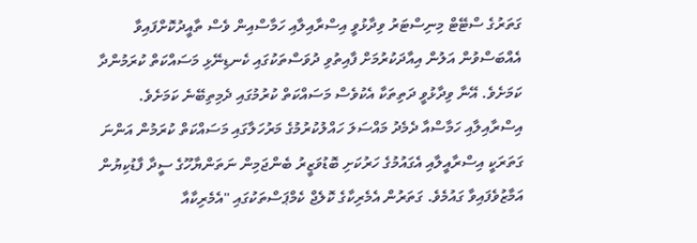ގަތަރުގެ ސްޓޭޓް މިނިސްޓަރު ވިދާޅުވީ އިސްރާއިލާއި ހަމާސްއިން ވެސް ތާއީދުކޮށްފައިވާ އެއްބަސްވުން އަލުން އިއާދަކުރުމަށް ފާއިތުވި ދުވަސްތަކުގައި ކެނޑިނޭޅި މަސައްކަތް ކުރަމުންދާ ކަމަށެވެ. އޭނާ ވިދާޅުވީ ދަތިތަކާ އެކުވެސް މަސައްކަތް ކުރުމުގައި ދެމިތިބޭނެ ކަމަށެވެ.
އިސްރާއިލާއި ހަމާސްއާ ދެމެދު މައްސަލަ ހައްލުކުރުމުގެ މަރުހަލާގައި މަސައްކަތް ކުރަމުން އަންނަ ގަތަރަކީ އިސްރާއީލާއި އެގައުމުގެ ހަރުކަށި ބޮޑުވަޒީރު ބެންޖަމިން ނަތަންޔާހޫގެ ސީދާ ފާޑުކިޔުން އަމާޒުވެފައިވާ ގައުމެވެ. ގަތަރުން އެމެރިކާގެ ކޮލެޖް ކެމްޕަސްތަކުގައި "އެމެރިކާއާ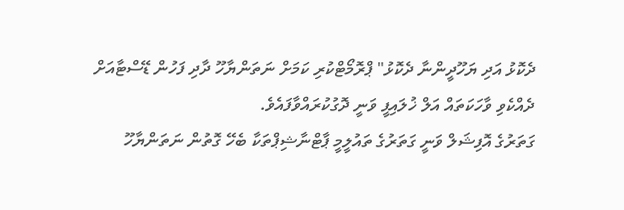ދެކޮޅު އަދި ޔަހޫދީންނާ ދެކޮޅު" ޕްރޮމޯޓްކުރި ކަމަށް ނަތަންޔާހޫ ދާދި ފަހުން ޑޭސްޓާއަށް ދެއްކެވި ވާހަކަތައް އަލް ޚުލައިފީ ވަނީ ދޮގުކުރައްވާފައެވެ.
ގަތަރުގެ އޮފިޝަލް ވަނީ ގަތަރުގެ ތައުލީމީ ޕާޓްނާޝިޕްތަކާ ބެހޭ ގޮތުން ނަތަންޔާހޫ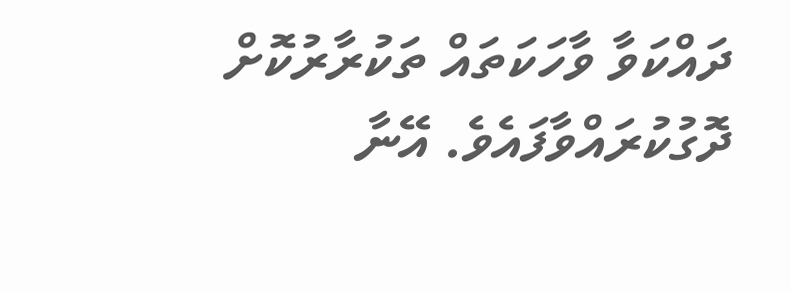ދައްކަވާ ވާހަކަތައް ތަކުރާރުކޮށް ދޮގުކުރައްވާފައެވެ. އޭނާ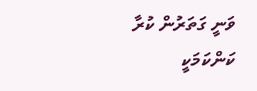ވަނީ ގަތަރުން ކުރާ ކަންކަމަކީ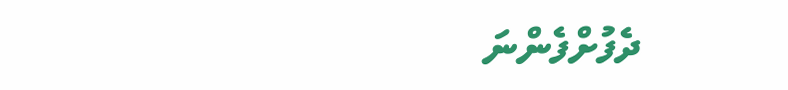ދެފުށްފެންނަ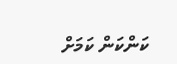ކަންކަން ކަމަށް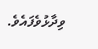ވިދާޅުވެފައެވެ.